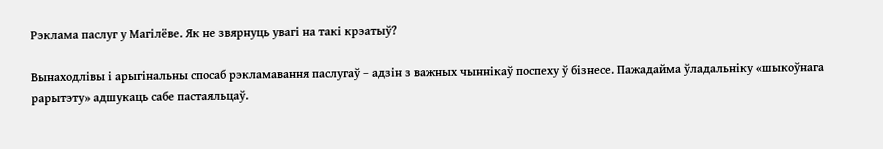Рэклама паслуг у Магілёве. Як не звярнуць увагі на такі крэатыў?

Вынаходлівы і арыгінальны спосаб рэкламавання паслугаў – адзін з важных чыннікаў поспеху ў бізнесе. Пажадайма ўладальніку «шыкоўнага рарытэту» адшукаць сабе пастаяльцаў.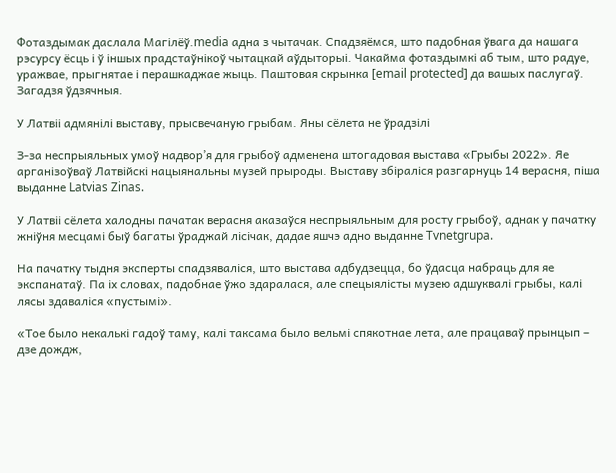Фотаздымак даслала Магілёў.media адна з чытачак. Спадзяёмся, што падобная ўвага да нашага рэсурсу ёсць і ў іншых прадстаўнікоў чытацкай аўдыторыі. Чакайма фотаздымкі аб тым, што радуе, уражвае, прыгнятае і перашкаджае жыць. Паштовая скрынка [email protected] да вашых паслугаў. Загадзя ўдзячныя.

У Латвіі адмянілі выставу, прысвечаную грыбам. Яны сёлета не ўрадзілі

З-за неспрыяльных умоў надвор’я для грыбоў адменена штогадовая выстава «Грыбы 2022». Яе арганізоўваў Латвійскі нацыянальны музей прыроды. Выставу збіраліся разгарнуць 14 верасня, піша выданне Latvias Zinas.

У Латвіі сёлета халодны пачатак верасня аказаўся неспрыяльным для росту грыбоў, аднак у пачатку жніўня месцамі быў багаты ўраджай лісічак, дадае яшчэ адно выданне Tvnetgrupa.

На пачатку тыдня эксперты спадзяваліся, што выстава адбудзецца, бо ўдасца набраць для яе экспанатаў. Па іх словах, падобнае ўжо здаралася, але спецыялісты музею адшуквалі грыбы, калі лясы здаваліся «пустымі».

«Тое было некалькі гадоў таму, калі таксама было вельмі спякотнае лета, але працаваў прынцып – дзе дождж,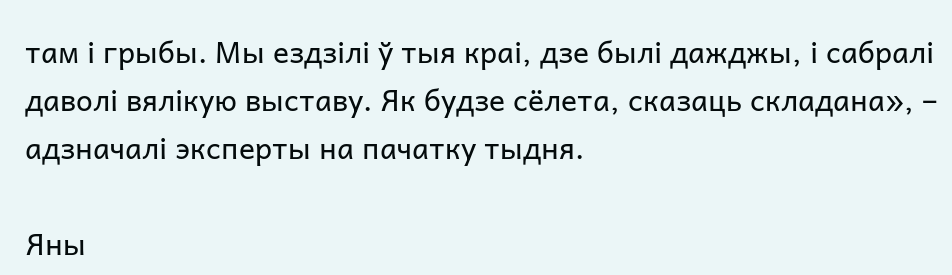там і грыбы. Мы ездзілі ў тыя краі, дзе былі дажджы, і сабралі даволі вялікую выставу. Як будзе сёлета, сказаць складана», – адзначалі эксперты на пачатку тыдня.

Яны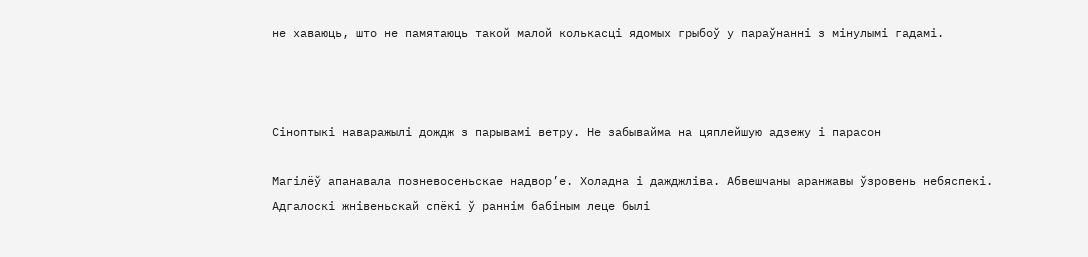не хаваюць, што не памятаюць такой малой колькасці ядомых грыбоў у параўнанні з мінулымі гадамі.



Сіноптыкі наваражылі дождж з парывамі ветру. Не забывайма на цяплейшую адзежу і парасон

Магілёў апанавала позневосеньскае надвор’е. Холадна і дажджліва. Абвешчаны аранжавы ўзровень небяспекі. Адгалоскі жнівеньскай спёкі ў раннім бабіным леце былі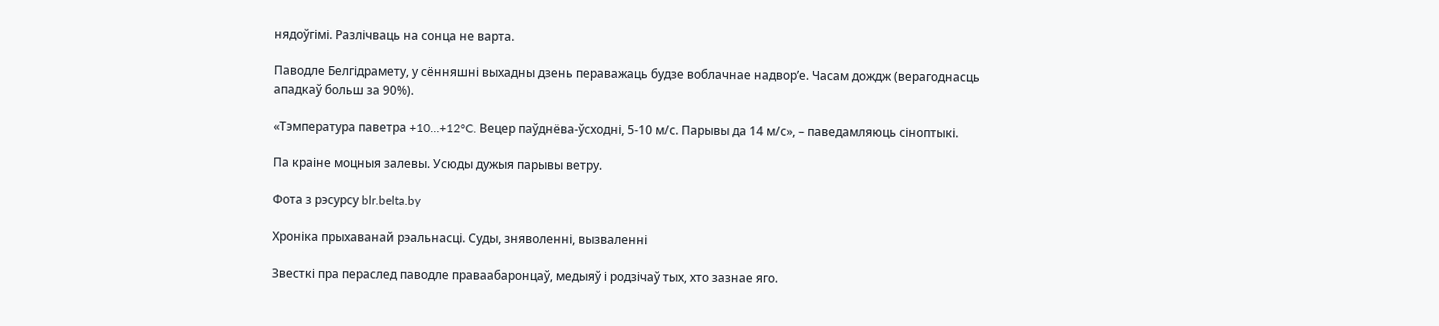нядоўгімі. Разлічваць на сонца не варта.

Паводле Белгідрамету, у сённяшні выхадны дзень пераважаць будзе воблачнае надвор’е. Часам дождж (верагоднасць ападкаў больш за 90%).

«Тэмпература паветра +10…+12°C. Вецер паўднёва-ўсходні, 5-10 м/с. Парывы да 14 м/с», – паведамляюць сіноптыкі.

Па краіне моцныя залевы. Усюды дужыя парывы ветру.

Фота з рэсурсу blr.belta.by

Хроніка прыхаванай рэальнасці. Суды, зняволенні, вызваленні

Звесткі пра пераслед паводле праваабаронцаў, медыяў і родзічаў тых, хто зазнае яго.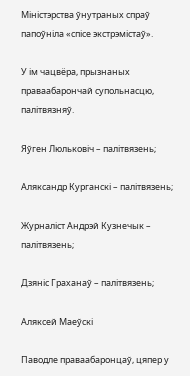Міністэрства ўнутраных спраў папоўніла «спісе экстрэмістаў».

У ім чацвёра, прызнаных праваабарончай супольнасцю, палітвязняў.

Яўген Люльковіч – палітвязень;

Аляксандр Курганскі – палітвязень;

Журналіст Андрэй Кузнечык – палітвязень;

Дзяніс Граханаў – палітвязень;

Аляксей Маеўскі

Паводле праваабаронцаў, цяпер у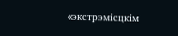«экстрэмісцкім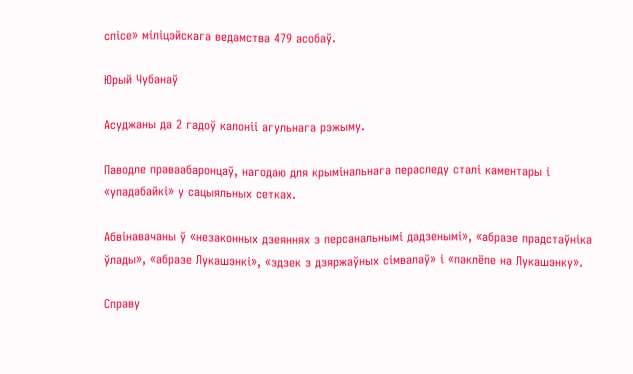спісе» міліцэйскага ведамства 479 асобаў.

Юрый Чубанаў

Асуджаны да 2 гадоў калоніі агульнага рэжыму.

Паводле праваабаронцаў, нагодаю для крымінальнага пераследу сталі каментары і «упадабайкі» у сацыяльных сетках.

Абвінавачаны ў «незаконных дзеяннях з персанальнымі дадзенымі», «абразе прадстаўніка ўлады», «абразе Лукашэнкі», «здзек з дзяржаўных сімвалаў» і «паклёпе на Лукашэнку».

Справу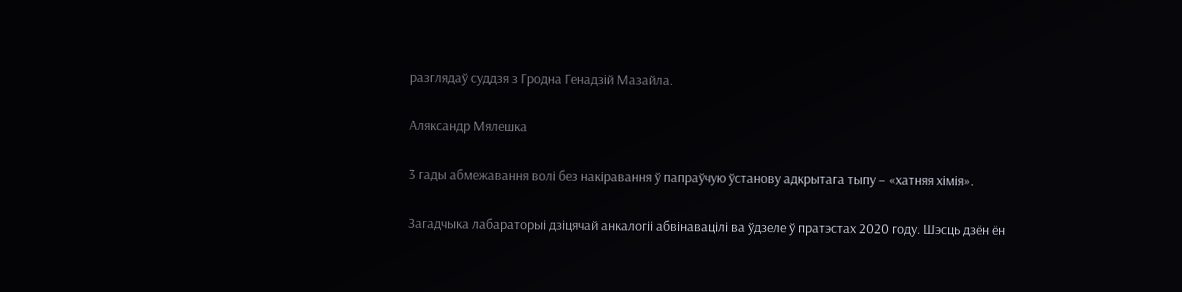разглядаў суддзя з Гродна Генадзій Мазайла.

Аляксандр Мялешка

3 гады абмежавання волі без накіравання ў папраўчую ўстанову адкрытага тыпу – «хатняя хімія».

Загадчыка лабараторыі дзіцячай анкалогіі абвінавацілі ва ўдзеле ў пратэстах 2020 году. Шэсць дзён ён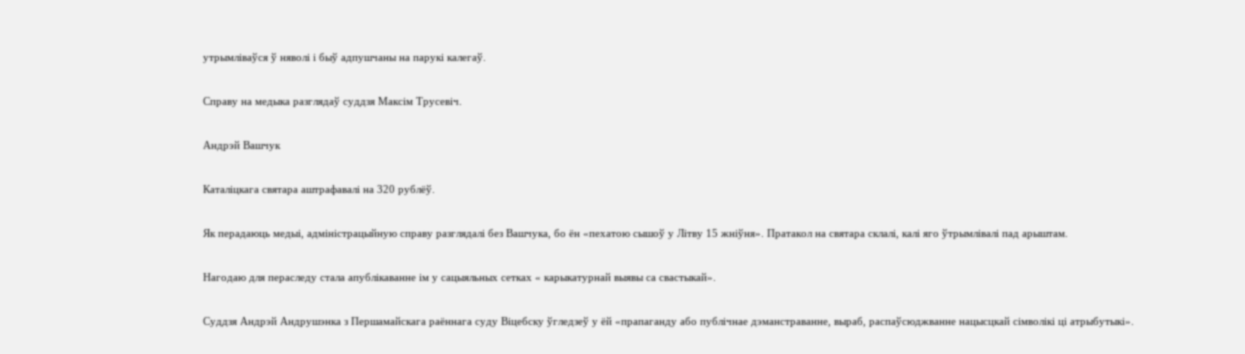утрымліваўся ў няволі і быў адпушчаны на парукі калегаў.

Справу на медыка разглядаў суддзя Максім Трусевіч.

Андрэй Вашчук

Каталіцкага святара аштрафавалі на 320 рублёў.

Як перадаюць медыі, адміністрацыйную справу разглядалі без Вашчука, бо ён «пехатою сышоў у Літву 15 жніўня». Пратакол на святара склалі, калі яго ўтрымлівалі пад арыштам.

Нагодаю для пераследу стала апублікаванне ім у сацыяльных сетках « карыкатурнай выявы са свастыкай».

Суддзя Андрэй Андрушэнка з Першамайскага раённага суду Віцебску ўгледзеў у ёй «прапаганду або публічнае дэманстраванне, выраб, распаўсюджванне нацысцкай сімволікі ці атрыбутыкі».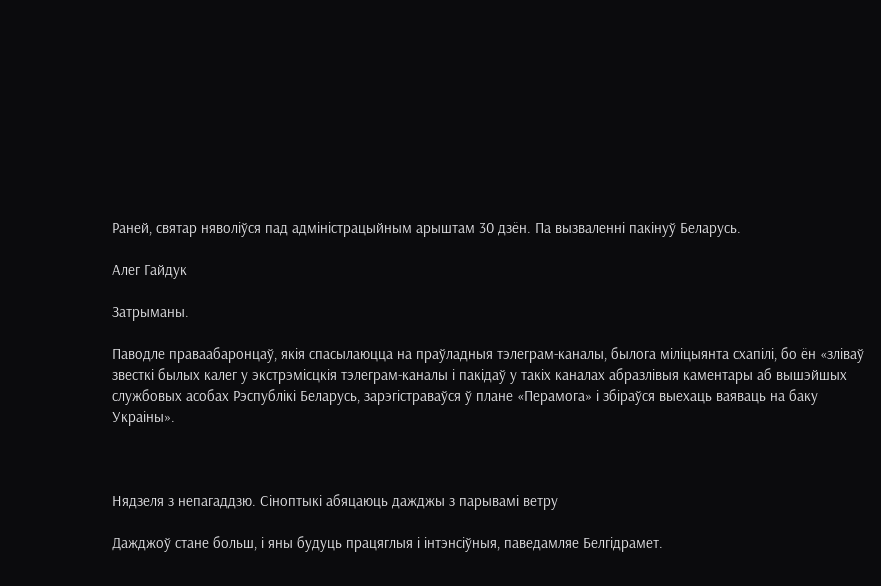Раней, святар няволіўся пад адміністрацыйным арыштам 30 дзён. Па вызваленні пакінуў Беларусь.

Алег Гайдук

Затрыманы.

Паводле праваабаронцаў, якія спасылаюцца на праўладныя тэлеграм-каналы, былога міліцыянта схапілі, бо ён «зліваў звесткі былых калег у экстрэмісцкія тэлеграм-каналы і пакідаў у такіх каналах абразлівыя каментары аб вышэйшых службовых асобах Рэспублікі Беларусь, зарэгістраваўся ў плане «Перамога» і збіраўся выехаць ваяваць на баку Украіны».



Нядзеля з непагаддзю. Сіноптыкі абяцаюць дажджы з парывамі ветру

Дажджоў стане больш, і яны будуць працяглыя і інтэнсіўныя, паведамляе Белгідрамет.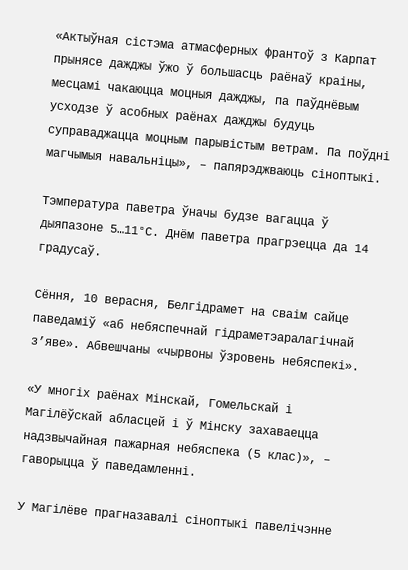«Актыўная сістэма атмасферных франтоў з Карпат прынясе дажджы ўжо ў большасць раёнаў краіны, месцамі чакаюцца моцныя дажджы, па паўднёвым усходзе ў асобных раёнах дажджы будуць суправаджацца моцным парывістым ветрам. Па поўдні магчымыя навальніцы», – папярэджваюць сіноптыкі.

Тэмпература паветра ўначы будзе вагацца ў дыяпазоне 5…11°С. Днём паветра прагрэецца да 14 градусаў.

Сёння, 10 верасня, Белгідрамет на сваім сайце паведаміў «аб небяспечнай гідраметэаралагічнай з’яве». Абвешчаны «чырвоны ўзровень небяспекі».

«У многіх раёнах Мінскай, Гомельскай і Магілёўскай абласцей і ў Мінску захаваецца надзвычайная пажарная небяспека (5 клас)», – гаворыцца ў паведамленні.

У Магілёве прагназавалі сіноптыкі павелічэнне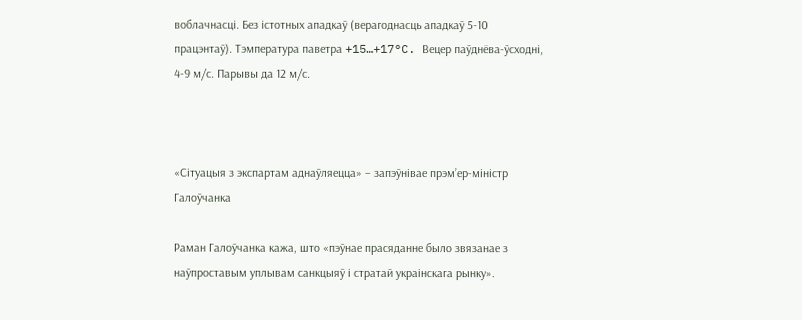воблачнасці. Без істотных ападкаў (верагоднасць ападкаў 5-10 працэнтаў). Тэмпература паветра +15…+17°C. Вецер паўднёва-ўсходні, 4-9 м/с. Парывы да 12 м/с.



«Сітуацыя з экспартам аднаўляецца» – запэўнівае прэм’ер-міністр Галоўчанка

Раман Галоўчанка кажа, што «пэўнае прасяданне было звязанае з наўпроставым уплывам санкцыяў і стратай украінскага рынку».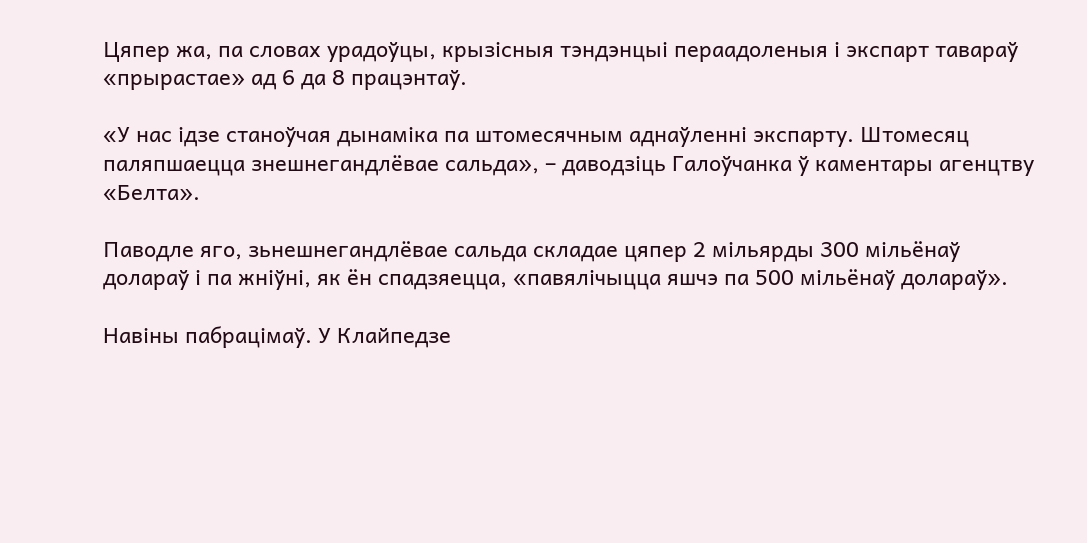Цяпер жа, па словах урадоўцы, крызісныя тэндэнцыі пераадоленыя і экспарт тавараў «прырастае» ад 6 да 8 працэнтаў.

«У нас ідзе станоўчая дынаміка па штомесячным аднаўленні экспарту. Штомесяц паляпшаецца знешнегандлёвае сальда», – даводзіць Галоўчанка ў каментары агенцтву «Белта».

Паводле яго, зьнешнегандлёвае сальда складае цяпер 2 мільярды 300 мільёнаў долараў і па жніўні, як ён спадзяецца, «павялічыцца яшчэ па 500 мільёнаў долараў».

Навіны пабрацімаў. У Клайпедзе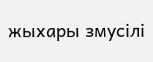жыхары змусілі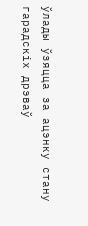ўлады ўзяцца за ацэнку стану гарадскіх дрэваў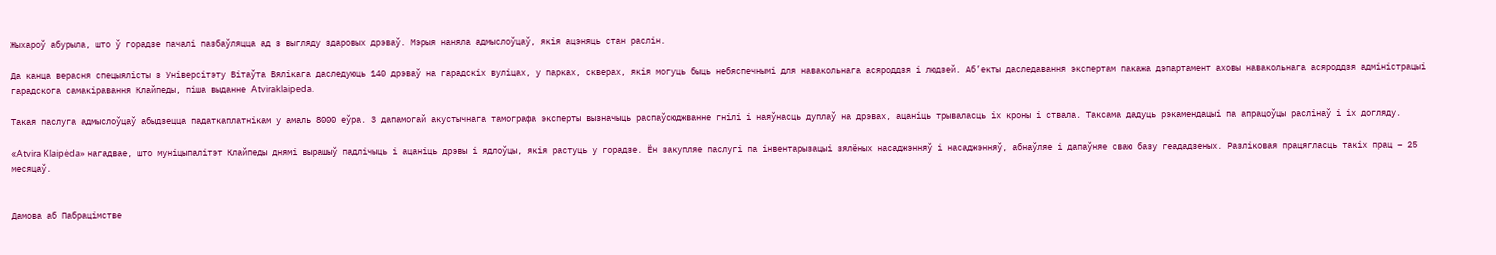Жыхароў абурыла, што ў горадзе пачалі пазбаўляцца ад з выгляду здаровых дрэваў. Мэрыя наняла адмыслоўцаў, якія ацэняць стан раслін.

Да канца верасня спецыялісты з Універсітэту Вітаўта Вялікага даследуюць 140 дрэваў на гарадскіх вуліцах, у парках, скверах, якія могуць быць небяспечнымі для навакольнага асяроддзя і людзей. Аб’екты даследавання экспертам пакажа дэпартамент аховы навакольнага асяроддзя адміністрацыі гарадскога самакіравання Клайпеды, піша выданне Atviraklaipeda.

Такая паслуга адмыслоўцаў абыдзецца падаткаплатнікам у амаль 8000 еўра. З дапамогай акустычнага тамографа эксперты вызначыць распаўсюджванне гнілі і наяўнасць дуплаў на дрэвах, ацаніць трываласць іх кроны і ствала. Таксама дадуць рэкамендацыі па апрацоўцы раслінаў і іх догляду.

«Atvira Klaipėda» нагадвае, што муніцыпалітэт Клайпеды днямі вырашыў падлічыць і ацаніць дрэвы і ядлоўцы, якія растуць у горадзе. Ён закупляе паслугі па інвентарызацыі зялёных насаджэнняў і насаджэнняў, абнаўляе і дапаўняе сваю базу геададзеных. Разліковая працягласць такіх прац – 25 месяцаў.


Дамова аб Пабрацімстве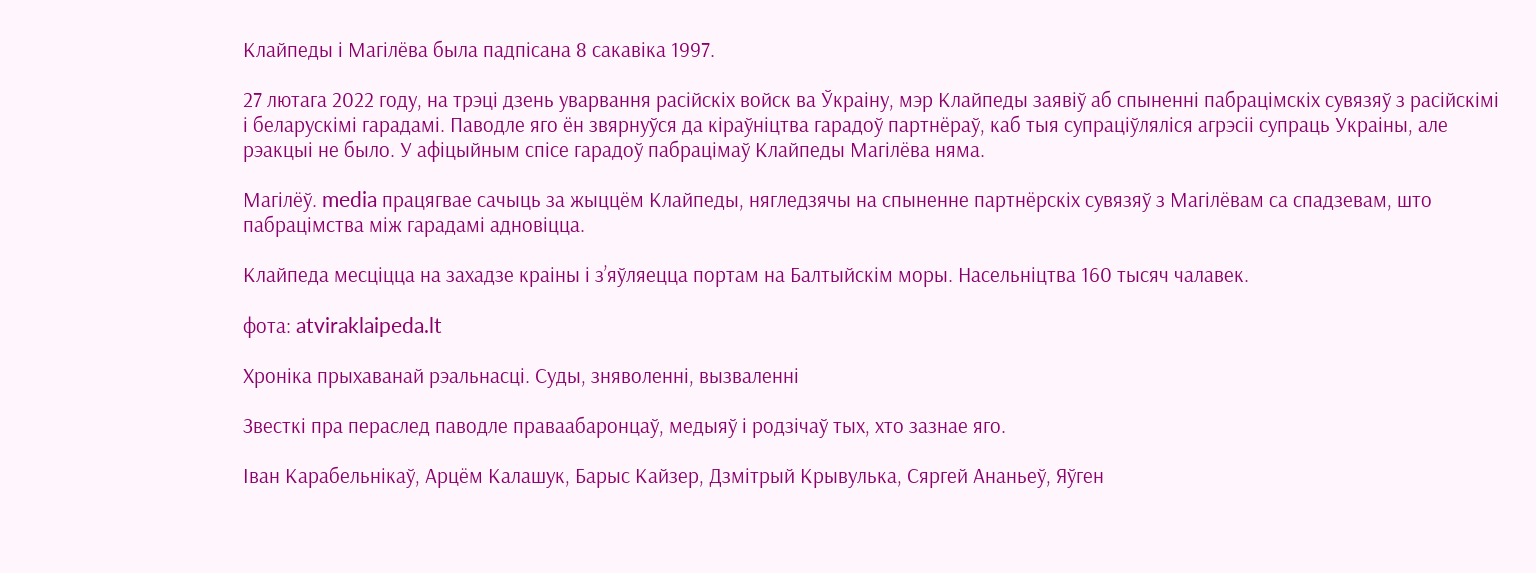Клайпеды і Магілёва была падпісана 8 сакавіка 1997.

27 лютага 2022 году, на трэці дзень уварвання расійскіх войск ва Ўкраіну, мэр Клайпеды заявіў аб спыненні пабрацімскіх сувязяў з расійскімі і беларускімі гарадамі. Паводле яго ён звярнуўся да кіраўніцтва гарадоў партнёраў, каб тыя супраціўляліся агрэсіі супраць Украіны, але рэакцыі не было. У афіцыйным спісе гарадоў пабрацімаў Клайпеды Магілёва няма.

Магілёў. media працягвае сачыць за жыццём Клайпеды, нягледзячы на спыненне партнёрскіх сувязяў з Магілёвам са спадзевам, што пабрацімства між гарадамі адновіцца.

Клайпеда месціцца на захадзе краіны і з’яўляецца портам на Балтыйскім моры. Насельніцтва 160 тысяч чалавек.

фота: atviraklaipeda.lt

Хроніка прыхаванай рэальнасці. Суды, зняволенні, вызваленні

Звесткі пра пераслед паводле праваабаронцаў, медыяў і родзічаў тых, хто зазнае яго.

Іван Карабельнікаў, Арцём Калашук, Барыс Кайзер, Дзмітрый Крывулька, Сяргей Ананьеў, Яўген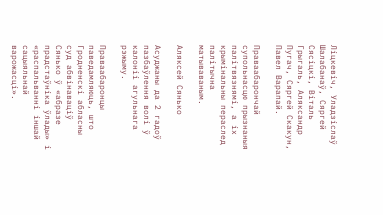Ліцкевіч, Уладзіслаў Шалабанаў, Сяргей Сясіцкі, Віталь Грыгаль, Аляксандр Пугач, Сяргей Скакун, Павел Варапай.

Праваабарончай супольнасцю прызнаныя палітвязнямі, а іх крымінальны пераслед палітычна матываваным.

Аляксей Сянько

Асуджаны да 2 гадоў пазбаўлення волі ў калоніі агульнага рэжыму.

Праваабаронцы паведамляюць, што Гродненскі абласны суд абвінаваціў Сянько ў «абразе прадстаўніка ўлады» і «распальванні іншай сацыяльнай варожасці».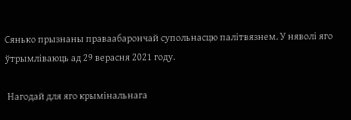Сянько прызнаны праваабарончай супольнасцю палітвязнем. У няволі яго ўтрымліваюць ад 29 верасня 2021 году.

 Нагодай для яго крымінальнага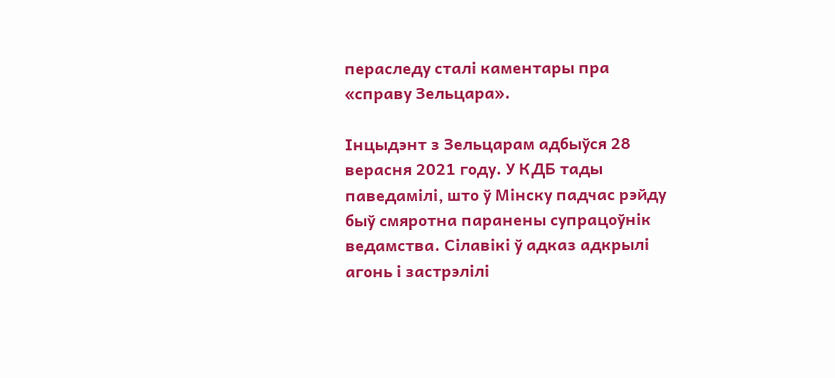пераследу сталі каментары пра «справу Зельцара».

Інцыдэнт з Зельцарам адбыўся 28 верасня 2021 году. У КДБ тады паведамілі, што ў Мінску падчас рэйду быў смяротна паранены супрацоўнік ведамства. Сілавікі ў адказ адкрылі агонь і застрэлілі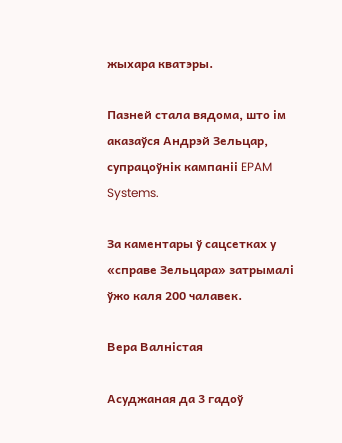жыхара кватэры.

Пазней стала вядома, што ім аказаўся Андрэй Зельцар, супрацоўнік кампаніі EPAM Systems.

За каментары ў сацсетках у «справе Зельцара» затрымалі ўжо каля 200 чалавек.

Вера Валністая

Асуджаная да 3 гадоў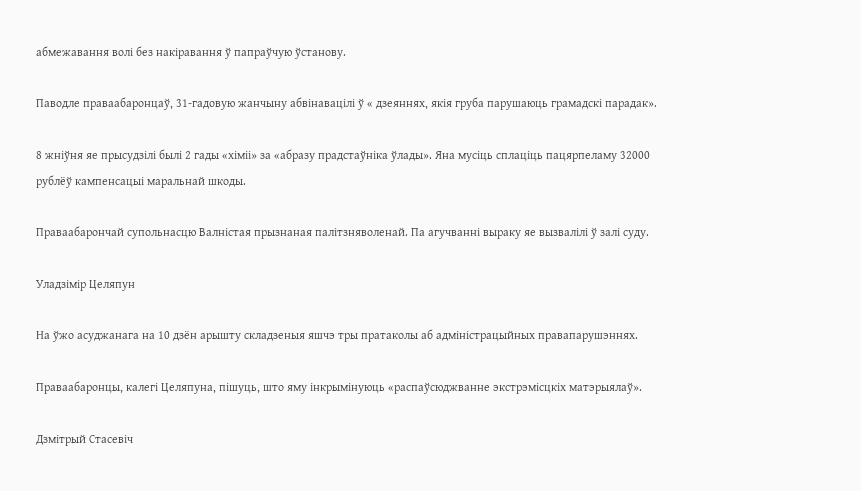абмежавання волі без накіравання ў папраўчую ўстанову.

Паводле праваабаронцаў, 31-гадовую жанчыну абвінавацілі ў « дзеяннях, якія груба парушаюць грамадскі парадак».

8 жніўня яе прысудзілі былі 2 гады «хіміі» за «абразу прадстаўніка ўлады». Яна мусіць сплаціць пацярпеламу 32000 рублёў кампенсацыі маральнай шкоды.

Праваабарончай супольнасцю Валністая прызнаная палітзняволенай. Па агучванні выраку яе вызвалілі ў залі суду.

Уладзімір Целяпун

На ўжо асуджанага на 10 дзён арышту складзеныя яшчэ тры пратаколы аб адміністрацыйных правапарушэннях.

Праваабаронцы, калегі Целяпуна, пішуць, што яму інкрымінуюць «распаўсюджванне экстрэмісцкіх матэрыялаў».

Дзмітрый Стасевіч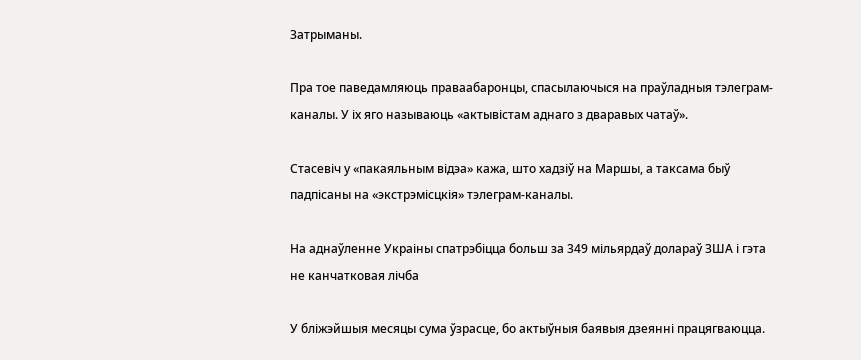Затрыманы.

Пра тое паведамляюць праваабаронцы, спасылаючыся на праўладныя тэлеграм-каналы. У іх яго называюць «актывістам аднаго з дваравых чатаў».

Стасевіч у «пакаяльным відэа» кажа, што хадзіў на Маршы, а таксама быў падпісаны на «экстрэмісцкія» тэлеграм-каналы.

На аднаўленне Украіны спатрэбіцца больш за 349 мільярдаў долараў ЗША і гэта не канчатковая лічба

У бліжэйшыя месяцы сума ўзрасце, бо актыўныя баявыя дзеянні працягваюцца.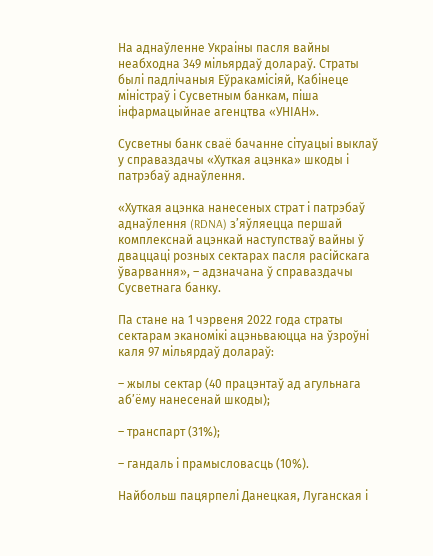На аднаўленне Украіны пасля вайны неабходна 349 мільярдаў долараў. Страты былі падлічаныя Еўракамісіяй, Кабінеце міністраў і Сусветным банкам, піша інфармацыйнае агенцтва «УНІАН».

Сусветны банк сваё бачанне сітуацыі выклаў у справаздачы «Хуткая ацэнка» шкоды і патрэбаў аднаўлення.

«Хуткая ацэнка нанесеных страт і патрэбаў аднаўлення (RDNA) з’яўляецца першай комплекснай ацэнкай наступстваў вайны ў дваццаці розных сектарах пасля расійскага ўварвання», – адзначана ў справаздачы Сусветнага банку.

Па стане на 1 чэрвеня 2022 года страты сектарам эканомікі ацэньваюцца на ўзроўні каля 97 мільярдаў долараў:

– жылы сектар (40 працэнтаў ад агульнага абʼёму нанесенай шкоды);

– транспарт (31%);

– гандаль і прамысловасць (10%).

Найбольш пацярпелі Данецкая, Луганская і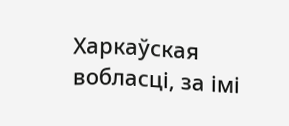Харкаўская вобласці, за імі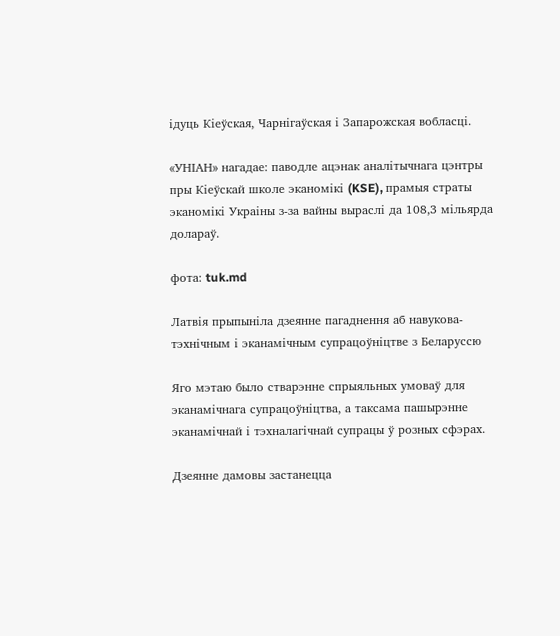ідуць Кіеўская, Чарнігаўская і Запарожская вобласці.

«УНІАН» нагадае: паводле ацэнак аналітычнага цэнтры пры Кіеўскай школе эканомікі (KSE), прамыя страты эканомікі Украіны з-за вайны выраслі да 108,3 мільярда долараў.

фота: tuk.md

Латвія прыпыніла дзеянне пагаднення аб навукова-тэхнічным і эканамічным супрацоўніцтве з Беларуссю

Яго мэтаю было стварэнне спрыяльных умоваў для эканамічнага супрацоўніцтва, а таксама пашырэнне эканамічнай і тэхналагічнай супрацы ў розных сфэрах.

Дзеянне дамовы застанецца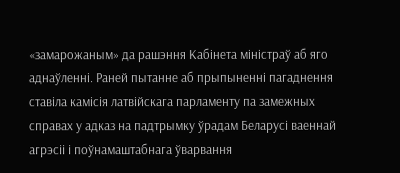«замарожаным» да рашэння Кабінета міністраў аб яго аднаўленні. Раней пытанне аб прыпыненні пагаднення ставіла камісія латвійскага парламенту па замежных справах у адказ на падтрымку ўрадам Беларусі ваеннай агрэсіі і поўнамаштабнага ўварвання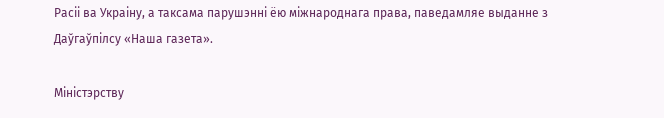Расіі ва Украіну, а таксама парушэнні ёю міжнароднага права, паведамляе выданне з Даўгаўпілсу «Наша газета».

Міністэрству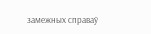замежных справаў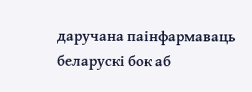даручана паінфармаваць беларускі бок аб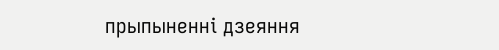прыпыненні дзеяння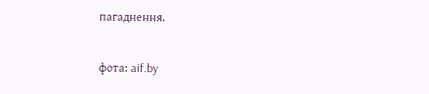пагаднення.

фота: aif.by